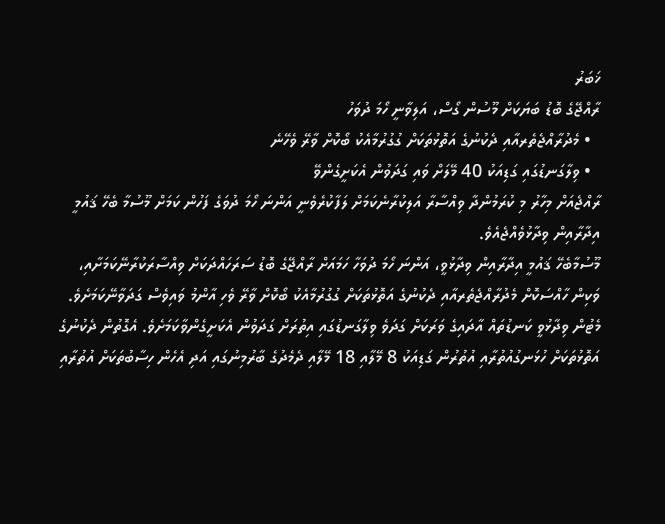ޚަބަރު
ރާއްޖޭގެ ބޮޑު ބަޔަކަށް މޫސުން ގޯސް، އަލިވާނީ ހޯމަ ދުވަހު
  • މެދުރާއްޖެތެރއާއި ދެކުނުގެ އަތޮޅުތަކަށް ގުގުރުމާއެކު ބޯކޮށް ވާރޭ ވެހޭނެ
  • ވިލާގަނޑުގައި ގަޑިއަކު 40 މޭލަށް ވައި ގަދަވުން އެކަށީގެންވޭ
ރާއްޖެއަށް މިހާރު މި ކުރަމުންދާ ވިއްސާރާ އަލިކުރާނެކަމަށް ލަފާކުރެވެނީ އަންނަ ހޯމަ ދުވަގެ ފަހުން ކަމަށް މޫސުމާ ބެހޭ ޤައުމީ އިދާރާއިން ވިދާޅުވެއްޖެއެވެ.
މޫސުމާބެހޭ ޤައުމީ އިދާރާއިން ވިދާޅުވީ، އަންނަ ހޯމަ ދުވަހާ ހަމައަށް ރާއްޖޭގެ ބޮޑު ސަރަހައްދަކަށް ވިއްސާރަކުރާނޭކަމަށާއި، ވަކިން ހާއްސަކޮށް މެދުރާއްޖެތެރއާއި ދެކުނުގެ އަތޮޅުތަކަށް ގުގުރުމާއެކު ބޯކޮށް ވާރޭ ވެހި އާންމު ވައިވެސް ގަދަވާނޭކަމަށެވެ.
މެޓުން ވިދާޅުވީ ކަނޑުތައް އާދައިގެ ވަރަކަށް ގަދަވެ ވިލާގަނޑުގައި އިތުރަށް ގަދަވުން އެކަށީގެންވާކަމަށެވެ. އެގޮތުން ދެކުނުގެ އަތޮޅުތަކަށް ހުޅަނގުއުތުރާއި އުތުރުން ގަޑިއަކު 8 މޭލާއި 18 މޭލާއި ދެމެދުގެ ބާރުމިނުގައި އަދި އެހެން ހިސާބުތަކަށް އުތުރާއި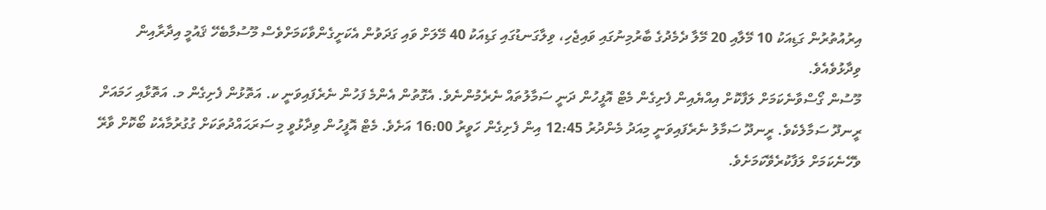އިރުއުތުރުން ގަޑިއަކު 10 މޭލާއި 20 މޭލާ ދެމެދުގެ ބާރުމިނުގައި ވައިޖެހި، ވިލާގަނޑުގައި ގަޑިއަކު 40 މޭލަށް ވައި ގަދަވުން އެކަށީގެންވާކަމަށްވެސް މޫސުމާބެހޭ ޤައުމީ އިދާރާއިން ވިދާޅުވެއެވެ.
މޫސުން ގޯސްވާނެކަމަށް ލަފާކޮށް އިއްޔެއިން ފެށިގެން މެޓް އޮފީހުން ދަނީ ސަމާލުތައް ނެރެމުންނެވެ. އެގޮތުން އެންމެ ފަހުން ނެރެފައިވަނީ ކ. އަތޮޅުން ފެށިގެން މ. އަތޮޅާއި ހަމައަށް ރީނދޫ ސަމާލެކެވެ. ރީނދޫ ސަމާލު ނެރެފައިވަނީ މިއަދު މެންދުރު 12:45 އިން ފެށިގެން ހަވީރު 16:00 އަށެވެ. މެޓް އޮފީހުން ވިދާޅުވީ މި ސަރަޙައްދުތަކަށް ގުގުރުމާއެކު ބޯކޮށް ވާރޭ ވެހޭނެކަމަށް ލަފާކުރެވޭކަމަށެވެ.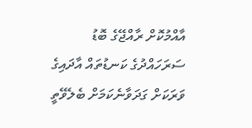އާއްމުކޮށް ރާއްޖޭގެ ބޮޑު ސަރަހައްދުގެ ކަނޑުތައް އާދައިގެ ވަރަކަށް ގަދަވާނެކަމަށް ބެލެވޭތީ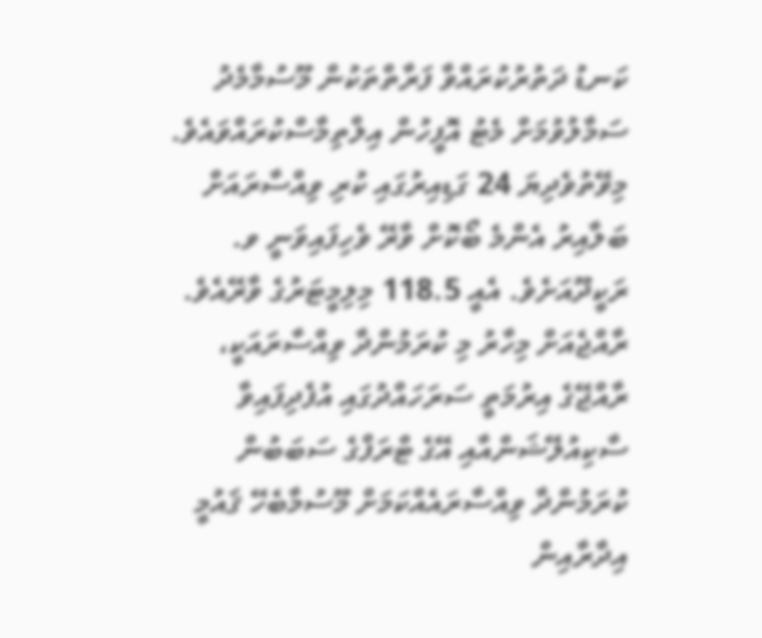ކަނޑު ދަތުރުކުރައްވާ ފަރާތްތަކުން މޫސުމާމެދު ސަމާލުވުމަށް މެޓު އޮފީހުން އިލްތިމާސްކުރައްވައެވެ. މިވޭތުވެދިޔަ 24 ގަޑިއިރުގައި ކުރި ވިއްސާރައަށް ބަލާއިރު އެންމެ ބޯކޮށް ވާރޭ ވެހިފައިވަނީ ވ. ރަކީދޫއަށެވެ. އެއީ 118.5 މިލިމީޓަރުގެ ވާރޭއެވެ.
ރާއްޖެއަށް މިހާރު މި ކުރަމުންދާ ވިއްސާރައަކީ، ރާއްޖޭގެ އިރުމަތީ ސަރަހައްދުގައި އުފެދިފައިވާ ސާކިއުލޭޝަންއާއި އޭގެ ޓްރަފްގެ ސަބަބުން ކުރަމުންދާ ވިއްސާރައެއްކަމަށް މޫސުމާބެހޭ ޤައުމީ އިދާރާއިން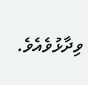ވިދާޅުވެއެވެ.